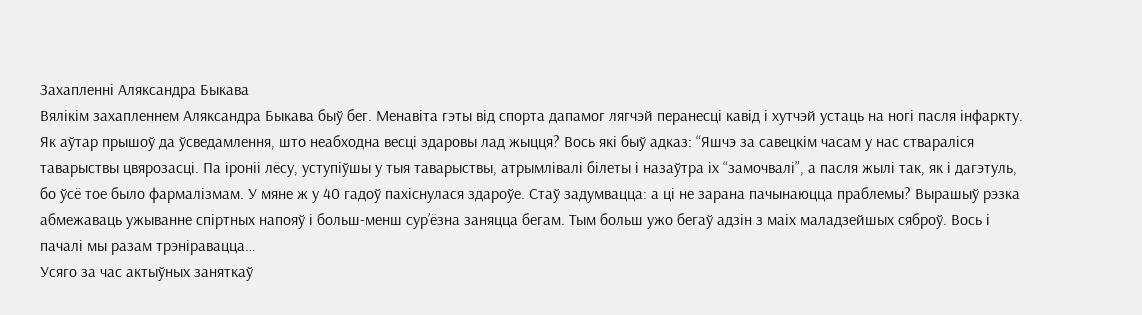Захапленні Аляксандра Быкава
Вялікім захапленнем Аляксандра Быкава быў бег. Менавіта гэты від спорта дапамог лягчэй перанесці кавід і хутчэй устаць на ногі пасля інфаркту. Як аўтар прышоў да ўсведамлення, што неабходна весці здаровы лад жыцця? Вось які быў адказ: “Яшчэ за савецкім часам у нас ствараліся таварыствы цвярозасці. Па іроніі лёсу, уступіўшы у тыя таварыствы, атрымлівалі білеты і назаўтра іх “замочвалі”, а пасля жылі так, як і дагэтуль, бо ўсё тое было фармалізмам. У мяне ж у 40 гадоў пахіснулася здароўе. Стаў задумвацца: а ці не зарана пачынаюцца праблемы? Вырашыў рэзка абмежаваць ужыванне спіртных напояў і больш-менш сур’ёзна заняцца бегам. Тым больш ужо бегаў адзін з маіх маладзейшых сяброў. Вось і пачалі мы разам трэніравацца…
Усяго за час актыўных заняткаў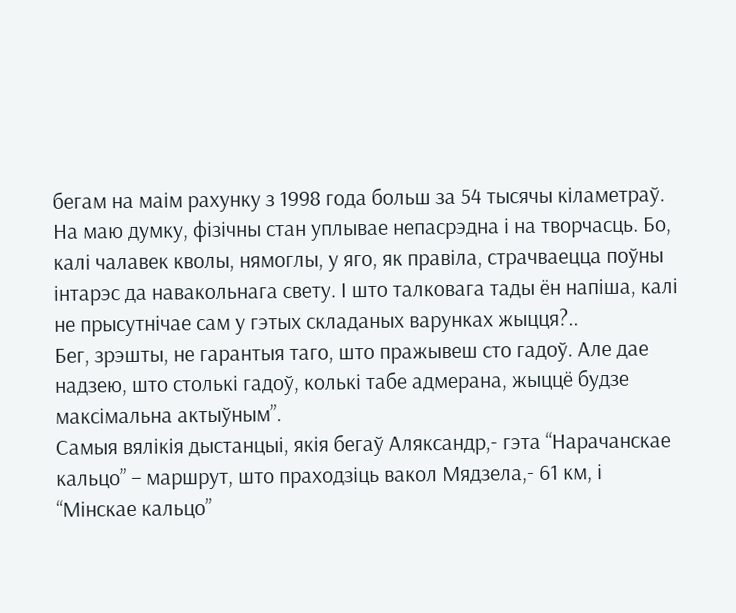бегам на маім рахунку з 1998 года больш за 54 тысячы кіламетраў. На маю думку, фізічны стан уплывае непасрэдна і на творчасць. Бо, калі чалавек кволы, нямоглы, у яго, як правіла, страчваецца поўны інтарэс да навакольнага свету. І што талковага тады ён напіша, калі не прысутнічае сам у гэтых складаных варунках жыцця?..
Бег, зрэшты, не гарантыя таго, што пражывеш сто гадоў. Але дае надзею, што столькі гадоў, колькі табе адмерана, жыццё будзе максімальна актыўным”.
Самыя вялікія дыстанцыі, якія бегаў Аляксандр,- гэта “Нарачанскае кальцо” – маршрут, што праходзіць вакол Мядзела,- 61 км, і “Мінскае кальцо”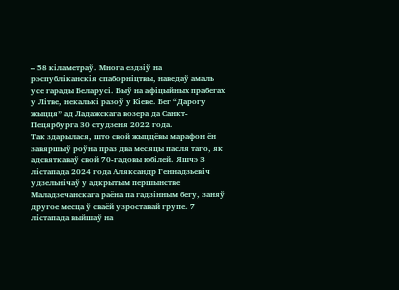– 58 кіламетраў. Многа ездзіў на рэспубліканскія спаборніцтвы, наведаў амаль усе гарады Беларусі. Быў на афіцыйных прабегах у Літве, некалькі разоў у Кіеве. Бег “Дарогу жыцця” ад Ладажскага возера да Санкт-Пецярбурга 30 студзеня 2022 года.
Так здарылася, што свой жыццёвы марафон ён завяршыў роўна праз два месяцы пасля таго, як адсвяткаваў свой 70-гадовы юбілей. Яшчэ 3 лістапада 2024 года Аляксандр Геннадзьевіч удзельнічаў у адкрытым першынстве Маладзечанскага раёна па гадзінным бегу, заняў другое месца ў сваёй узроставай групе. 7 лістапада выйшаў на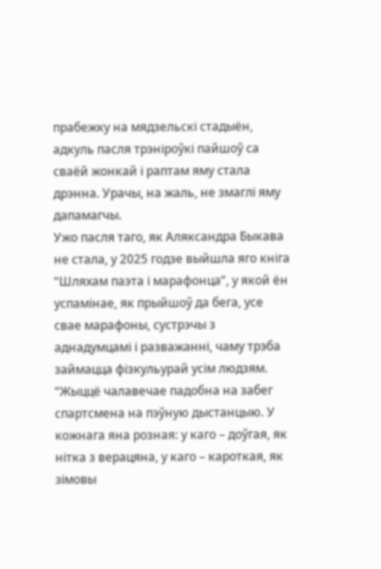прабежку на мядзельскі стадыён, адкуль пасля трэніроўкі пайшоў са сваёй жонкай і раптам яму стала дрэнна. Урачы, на жаль, не змаглі яму дапамагчы.
Ужо пасля таго, як Аляксандра Быкава не стала, у 2025 годзе выйшла яго кніга “Шляхам паэта і марафонца”, у якой ён успамінае, як прыйшоў да бега, усе свае марафоны, сустрэчы з аднадумцамі і разважанні, чаму трэба займацца фізкульурай усім людзям.
“Жыццё чалавечае падобна на забег спартсмена на пэўную дыстанцыю. У кожнага яна розная: у каго – доўгая, як нітка з верацяна, у каго – кароткая, як зімовы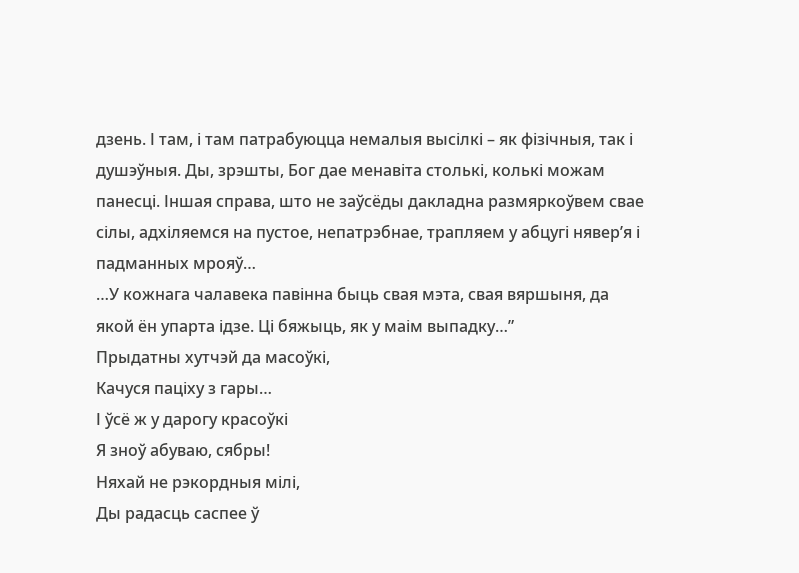дзень. І там, і там патрабуюцца немалыя высілкі – як фізічныя, так і душэўныя. Ды, зрэшты, Бог дае менавіта столькі, колькі можам панесці. Іншая справа, што не заўсёды дакладна размяркоўвем свае сілы, адхіляемся на пустое, непатрэбнае, трапляем у абцугі нявер’я і падманных мрояў…
…У кожнага чалавека павінна быць свая мэта, свая вяршыня, да якой ён упарта ідзе. Ці бяжыць, як у маім выпадку…”
Прыдатны хутчэй да масоўкі,
Качуся паціху з гары…
І ўсё ж у дарогу красоўкі
Я зноў абуваю, сябры!
Няхай не рэкордныя мілі,
Ды радасць саспее ў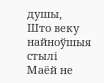душы,
Што веку найноўшыя стылі
Маёй не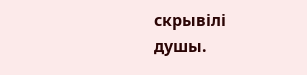скрывілі душы.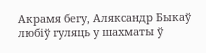Акрамя бегу, Аляксандр Быкаў любіў гуляць у шахматы ў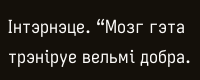Інтэрнэце. “Мозг гэта трэніруе вельмі добра.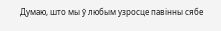Думаю, што мы ў любым узросце павінны сябе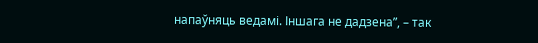напаўняць ведамі. Іншага не дадзена”, – так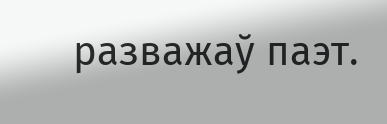разважаў паэт.